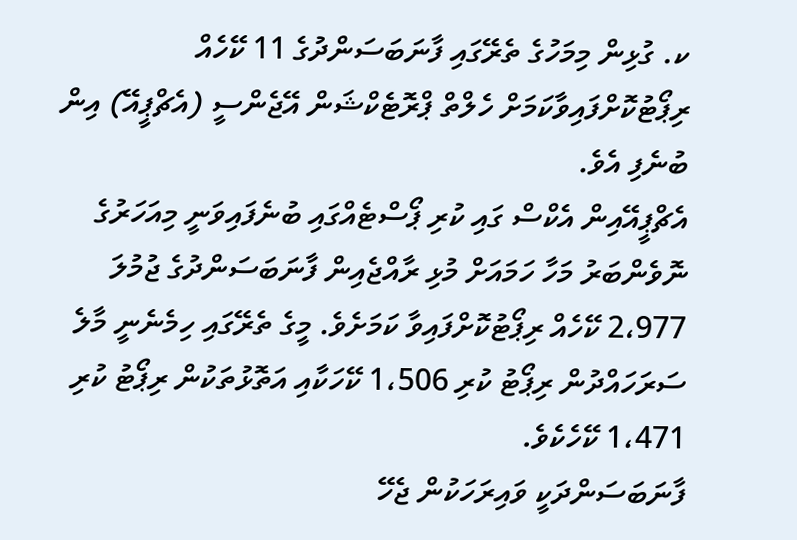ކ. ގުޅިން މިމަހުގެ ތެރޭގައި ފާނަބަސަންދުގެ 11 ކޭހެއް ރިޕޯޓުކޮށްފައިވާކަމަށް ހެލްތް ޕްރޮޓެކްޝަން އޭޖެންސީ (އެޗްޕީއޭ) އިން ބުނެފި އެވެ.
އެޗްޕީއޭއިން އެކްސް ގައި ކުރި ޕޯސްޓެއްގައި ބުނެފައިވަނީ މިއަހަރުގެ ނޮވެންބަރު މަހާ ހަމައަށް މުޅި ރާއްޖެއިން ފާނަބަސަންދުގެ ޖުމުލަ 2،977 ކޭހެއް ރިޕޯޓުކޮށްފައިވާ ކަމަށެވެ. މީގެ ތެރޭގައި ހިމެނެނީ މާލެ ސަރަހައްދުން ރިޕޯޓު ކުރި 1،506 ކޭހަކާއި އަތޮޅުތަކުން ރިޕޯޓު ކުރި 1،471 ކޭހެކެވެ.
ފާނަބަސަންދަކީ ވައިރަހަކުން ޖެހޭ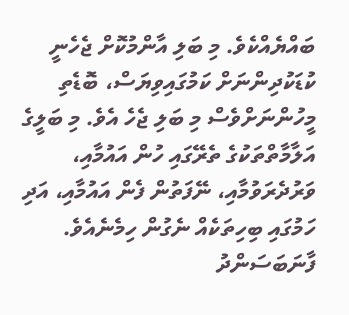ބައްޔެއްކެވެ. މި ބަލި އާންމުކޮށް ޖެހެނީ ކުޑަކުދިންނަށް ކަމުގައިވިޔަސް، ބޮޑެތި މީހުންނަށްވެސް މި ބަލި ޖެހެ އެވެ. މި ބަލީގެ އަލާމާތްތަކުގެ ތެރޭގައި ހުން އައުމާއި، ވަރުދެރަވުމާއި، ނޭފަތުން ފެން އައުމާއި، އަދި ހަމުގައި ބިހިތަކެއް ނެގުން ހިމެނެއެވެ.
ފާނަބަސަންދު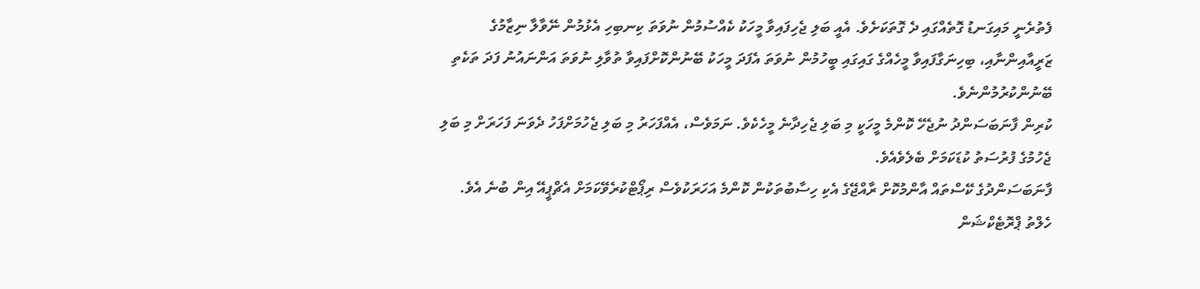ފެތުރެނީ މައިގަނޑު ގޮތެއްގައި ދެ ގޮތަކަށެވެ. އެއީ ބަލި ޖެހިފައިވާ މީހަކު ކެއްސުމުން ނުވަތަ ކިނބިހި އެޅުމުން ނޭވާލާ ނިޒާމުގެ ޒަރީއާއިންނާއި، ބިހިނަގާފައިވާ މީހެއްގެ ގައިގައި ބީހުމުން ނުވަތަ އެފަދަ މީހަކު ބޭނުންކޮށްފައިވާ ތުވާލި ނުވަތަ އަންނައުނު ފަދަ ތަކެތި ބޭނުންކުރުމުންނެވެ.
ކުރިން ފާނަބަސަންދު ނުޖެހޭ ކޮންމެ މީހަކީ މި ބަލި ޖެހިދާނެ މީހެކެވެ. ނަމަވެސް، އެއްފަހަރު މި ބަލި ޖެހުމަށްފަހު ދެވަނަ ފަހަރަށް މި ބަލި ޖެހުމުގެ ފުރުސަތު ކުޑަކަމަށް ބެލެވެއެވެ.
ފާނަބަސަންދުގެ ކޭސްތައް އާންމުކޮށް ރާއްޖޭގެ އެކި ހިސާބުތަކުން ކޮންމެ އަހަރަކުވެސް ރިޕޯޓްކުރެވޭކަމަށް އެޗްޕީއޭ އިން ބުނެ އެވެ.
ހެލްތު ޕްރޮޓެކްޝަން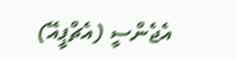އެޖެންސީ (އެޗްޕީއޭ)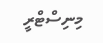މިނިސްޓްރީ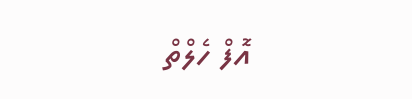އޮފް ހެލްތް